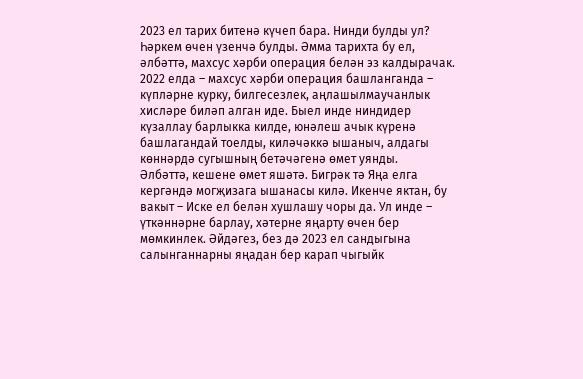2023 ел тарих битенә күчеп бара. Нинди булды ул? Һәркем өчен үзенчә булды. Әмма тарихта бу ел, әлбәттә, махсус хәрби операция белән эз калдырачак. 2022 елда – махсус хәрби операция башланганда – күпләрне курку, билгесезлек, аңлашылмаучанлык хисләре биләп алган иде. Быел инде ниндидер күзаллау барлыкка килде, юнәлеш ачык күренә башлагандай тоелды, киләчәккә ышаныч, алдагы көннәрдә сугышның бетәчәгенә өмет уянды.
Әлбәттә, кешене өмет яшәтә. Бигрәк тә Яңа елга кергәндә могҗизага ышанасы килә. Икенче яктан, бу вакыт – Иске ел белән хушлашу чоры да. Ул инде – үткәннәрне барлау, хәтерне яңарту өчен бер мөмкинлек. Әйдәгез, без дә 2023 ел сандыгына салынганнарны яңадан бер карап чыгыйк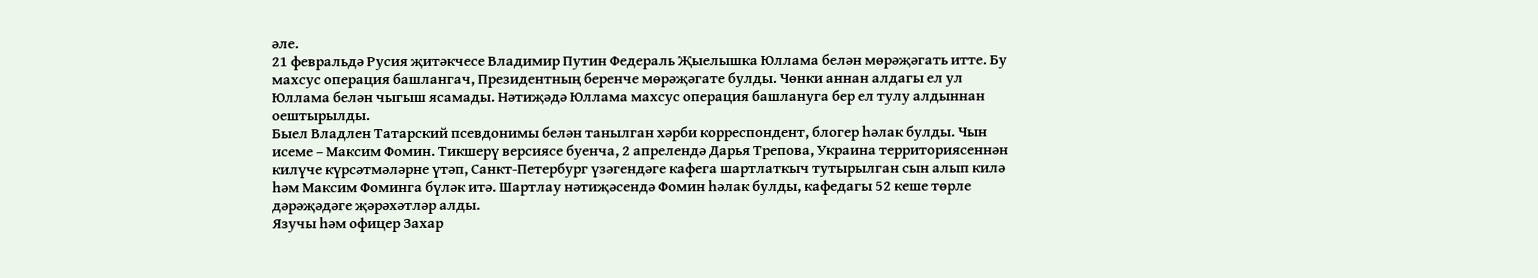әле.
21 февральдә Русия җитәкчесе Владимир Путин Федераль Җыелышка Юллама белән мөрәҗәгать итте. Бу махсус операция башлангач, Президентның беренче мөрәҗәгате булды. Чөнки аннан алдагы ел ул Юллама белән чыгыш ясамады. Нәтиҗәдә Юллама махсус операция башлануга бер ел тулу алдыннан оештырылды.
Быел Владлен Татарский псевдонимы белән танылган хәрби корреспондент, блогер һәлак булды. Чын исеме – Максим Фомин. Тикшерү версиясе буенча, 2 апрелендә Дарья Трепова, Украина территориясеннән килүче күрсәтмәләрне үтәп, Санкт-Петербург үзәгендәге кафега шартлаткыч тутырылган сын алып килә һәм Максим Фоминга бүләк итә. Шартлау нәтиҗәсендә Фомин һәлак булды, кафедагы 52 кеше төрле дәрәҗәдәге җәрәхәтләр алды.
Язучы һәм офицер Захар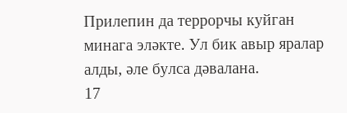Прилепин да террорчы куйган минага эләкте. Ул бик авыр яралар алды, әле булса дәвалана.
17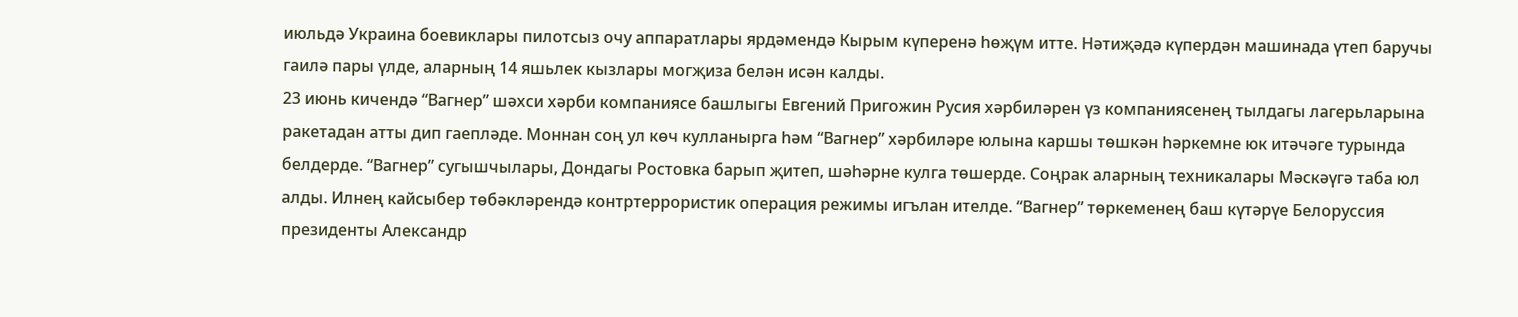июльдә Украина боевиклары пилотсыз очу аппаратлары ярдәмендә Кырым күперенә һөҗүм итте. Нәтиҗәдә күпердән машинада үтеп баручы гаилә пары үлде, аларның 14 яшьлек кызлары могҗиза белән исән калды.
23 июнь кичендә “Вагнер” шәхси хәрби компаниясе башлыгы Евгений Пригожин Русия хәрбиләрен үз компаниясенең тылдагы лагерьларына ракетадан атты дип гаепләде. Моннан соң ул көч кулланырга һәм “Вагнер” хәрбиләре юлына каршы төшкән һәркемне юк итәчәге турында белдерде. “Вагнер” сугышчылары, Дондагы Ростовка барып җитеп, шәһәрне кулга төшерде. Соңрак аларның техникалары Мәскәүгә таба юл алды. Илнең кайсыбер төбәкләрендә контртеррористик операция режимы игълан ителде. “Вагнер” төркеменең баш күтәрүе Белоруссия президенты Александр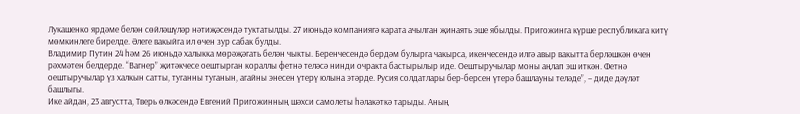Лукашенко ярдәме белән сөйләшүләр нәтиҗәсендә туктатылды. 27 июньдә компаниягә карата ачылган җинаять эше ябылды. Пригожинга күрше республикага китү мөмкинлеге бирелде. Әлеге вакыйга ил өчен зур сабак булды.
Владимир Путин 24 һәм 26 июньдә халыкка мөрәҗәгать белән чыкты. Беренчесендә бердәм булырга чакырса, икенчесендә илгә авыр вакытта берләшкән өчен рәхмәтен белдерде. “Вагнер” җитәкчесе оештырган кораллы фетнә теләсә нинди очракта бастырылыр иде. Оештыручылар моны аңлап эш иткән. Фетнә оештыручылар үз халкын сатты, туганны туганын, агайны энесен үтерү юлына этәрде. Русия солдатлары бер-берсен үтерә башлауны теләде”, – диде дәүләт башлыгы.
Ике айдан, 23 августта, Тверь өлкәсендә Евгений Пригожинның шәхси самолеты һәлакәткә тарыды. Аның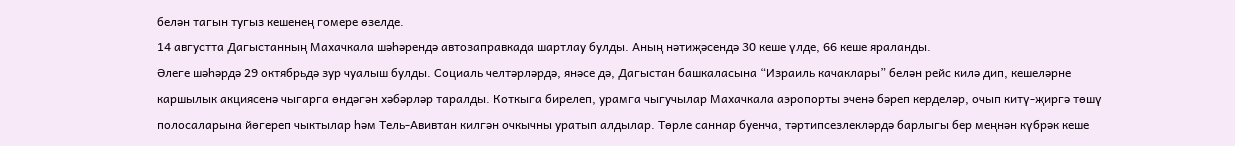белән тагын тугыз кешенең гомере өзелде.
14 августта Дагыстанның Махачкала шәһәрендә автозаправкада шартлау булды. Аның нәтиҗәсендә 30 кеше үлде, 66 кеше яраланды.
Әлеге шәһәрдә 29 октябрьдә зур чуалыш булды. Социаль челтәрләрдә, янәсе дә, Дагыстан башкаласына “Израиль качаклары” белән рейс килә дип, кешеләрне каршылык акциясенә чыгарга өндәгән хәбәрләр таралды. Коткыга бирелеп, урамга чыгучылар Махачкала аэропорты эченә бәреп керделәр, очып китү-җиргә төшү полосаларына йөгереп чыктылар һәм Тель-Авивтан килгән очкычны уратып алдылар. Төрле саннар буенча, тәртипсезлекләрдә барлыгы бер меңнән күбрәк кеше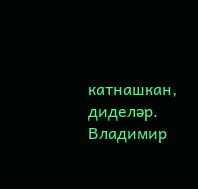катнашкан, диделәр.
Владимир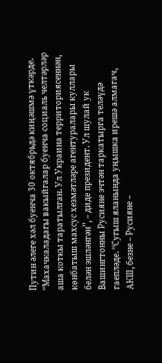Путин әлеге хәл буенча 30 октябрьдә киңәшмә үткәрде. “Махачкаладагы вакыйгалар буенча социаль челтәрләр аша коткы таратылган. Ул Украина территориясеннән, көнбатыш махсус хезмәтләре агентуралары куллары белән эшләнгән”, – диде президент. Ул шулай ук Вашингтонны Русияне эчтән таркатырга теләүдә гаепләде. “Сугыш яланында уңышка ирешә алмагач, АКШ, безне – Русияне –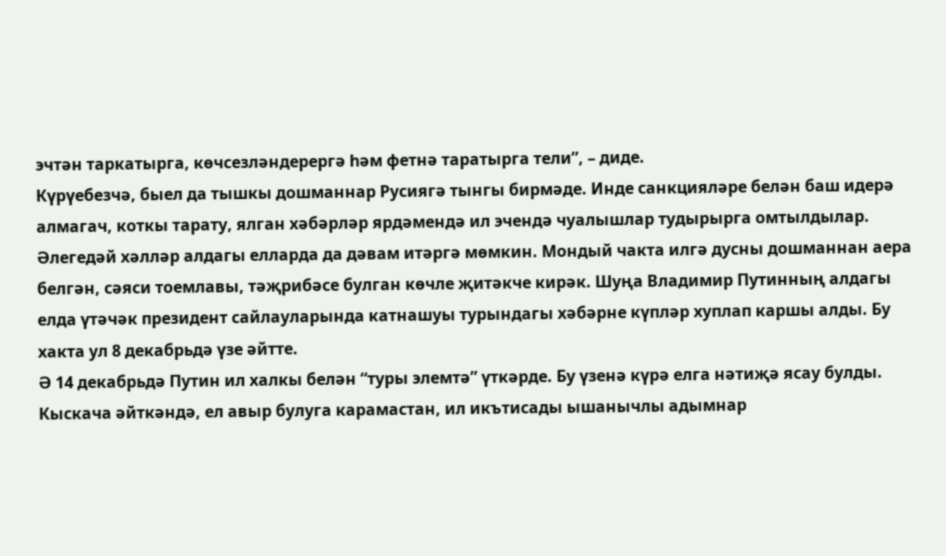эчтән таркатырга, көчсезләндерергә һәм фетнә таратырга тели”, – диде.
Күрүебезчә, быел да тышкы дошманнар Русиягә тынгы бирмәде. Инде санкцияләре белән баш идерә алмагач, коткы тарату, ялган хәбәрләр ярдәмендә ил эчендә чуалышлар тудырырга омтылдылар. Әлегедәй хәлләр алдагы елларда да дәвам итәргә мөмкин. Мондый чакта илгә дусны дошманнан аера белгән, сәяси тоемлавы, тәҗрибәсе булган көчле җитәкче кирәк. Шуңа Владимир Путинның алдагы елда үтәчәк президент сайлауларында катнашуы турындагы хәбәрне күпләр хуплап каршы алды. Бу хакта ул 8 декабрьдә үзе әйтте.
Ә 14 декабрьдә Путин ил халкы белән “туры элемтә” үткәрде. Бу үзенә күрә елга нәтиҗә ясау булды. Кыскача әйткәндә, ел авыр булуга карамастан, ил икътисады ышанычлы адымнар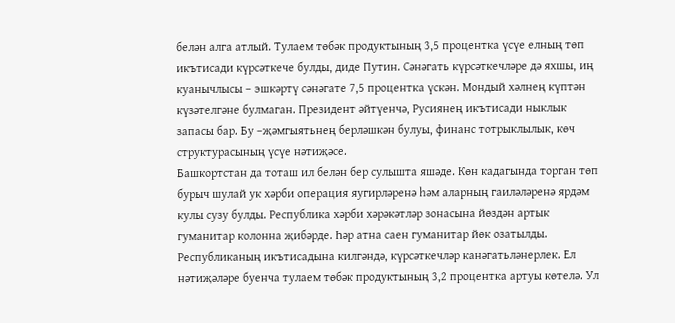белән алга атлый. Тулаем төбәк продуктының 3,5 процентка үсүе елның төп икътисади күрсәткече булды, диде Путин. Сәнәгать күрсәткечләре дә яхшы, иң куанычлысы – эшкәртү сәнәгате 7,5 процентка үскән. Мондый хәлнең күптән күзәтелгәне булмаган. Президент әйтүенчә, Русиянең икътисади ныклык запасы бар. Бу –җәмгыятьнең берләшкән булуы, финанс тотрыклылык, көч структурасының үсүе нәтиҗәсе.
Башкортстан да тоташ ил белән бер сулышта яшәде. Көн кадагында торган төп бурыч шулай ук хәрби операция яугирләренә һәм аларның гаиләләренә ярдәм кулы сузу булды. Республика хәрби хәрәкәтләр зонасына йөздән артык гуманитар колонна җибәрде. Һәр атна саен гуманитар йөк озатылды.
Республиканың икътисадына килгәндә, күрсәткечләр канәгатьләнерлек. Ел нәтиҗәләре буенча тулаем төбәк продуктының 3,2 процентка артуы көтелә. Ул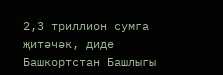2,3 триллион сумга җитәчәк, диде Башкортстан Башлыгы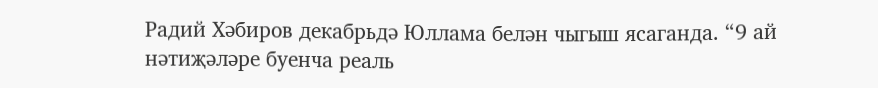Радий Хәбиров декабрьдә Юллама белән чыгыш ясаганда. “9 ай нәтиҗәләре буенча реаль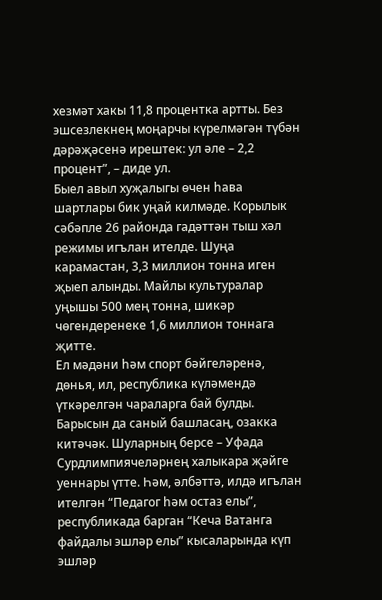хезмәт хакы 11,8 процентка артты. Без эшсезлекнең моңарчы күрелмәгән түбән дәрәҗәсенә ирештек: ул әле – 2,2 процент”, – диде ул.
Быел авыл хуҗалыгы өчен һава шартлары бик уңай килмәде. Корылык сәбәпле 26 районда гадәттән тыш хәл режимы игълан ителде. Шуңа карамастан, 3,3 миллион тонна иген җыеп алынды. Майлы культуралар уңышы 500 мең тонна, шикәр чөгендеренеке 1,6 миллион тоннага җитте.
Ел мәдәни һәм спорт бәйгеләренә, дөнья, ил, республика күләмендә үткәрелгән чараларга бай булды. Барысын да саный башласаң, озакка китәчәк. Шуларның берсе – Уфада Сурдлимпиячеләрнең халыкара җәйге уеннары үтте. Һәм, әлбәттә, илдә игълан ителгән “Педагог һәм остаз елы”, республикада барган “Кеча Ватанга файдалы эшләр елы” кысаларында күп эшләр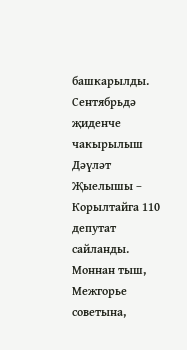башкарылды.
Сентябрьдә җиденче чакырылыш Дәүләт Җыелышы – Корылтайга 110 депутат сайланды. Моннан тыш, Межгорье советына,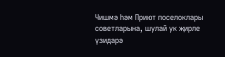Чишмә һәм Приют поселоклары советларына, шулай ук җирле үзидарә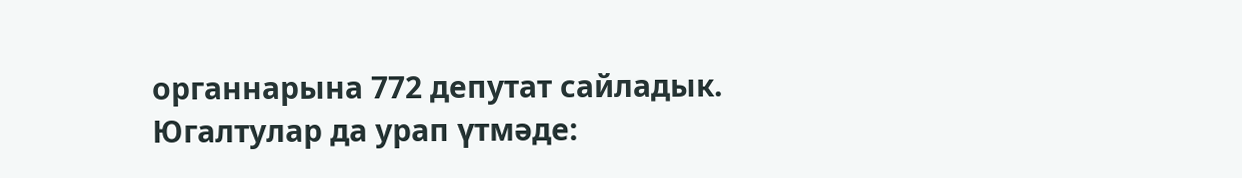органнарына 772 депутат сайладык.
Югалтулар да урап үтмәде: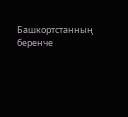Башкортстанның беренче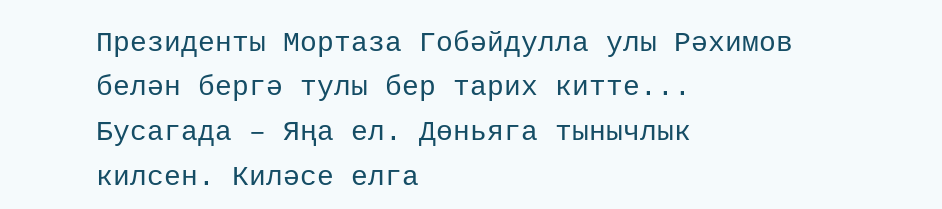Президенты Мортаза Гобәйдулла улы Рәхимов белән бергә тулы бер тарих китте...
Бусагада – Яңа ел. Дөньяга тынычлык килсен. Киләсе елга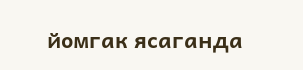йомгак ясаганда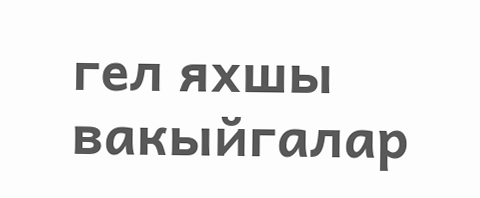гел яхшы вакыйгалар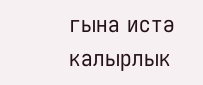гына истә калырлык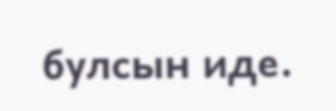булсын иде.